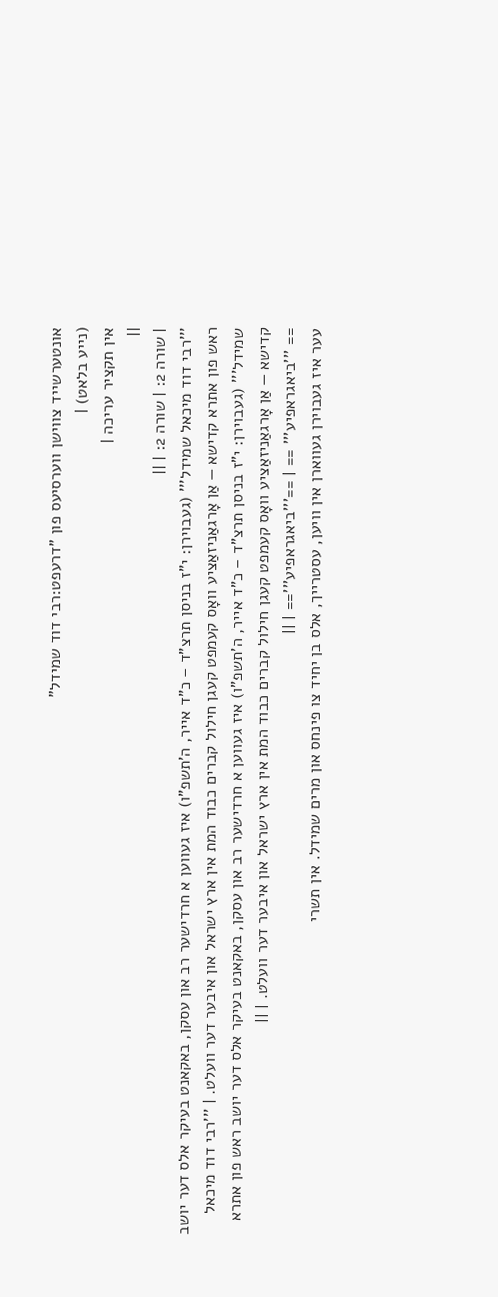אונטערשייד צווישן ווערסיעס פון "דרעפט:רבי דוד שמידל"
(נייע בלאט) |
אין תקציר עריכה |
||
| שורה 2: | שורה 2: | ||
'''רבי דוד מיכאל שמידל''' (געבוירן: י"ז בניסן תרצ"ד – כ"ד אייר, ה'תשפ"ו) איז געווען א חרדישער רב און עסקן, באקאנט בעיקר אלס דער יושב ראש פון אתרא קדישא — אַן אָרגאַניזאַציע וואָס קעמפט קעגן חילול קברים כבוד המת אין ארץ ישראל און איבער דער וועלט. | '''רבי דוד מיכאל שמידל''' (געבוירן: י"ז בניסן תרצ"ד – כ"ד אייר, ה'תשפ"ו) איז געווען א חרדישער רב און עסקן, באקאנט בעיקר אלס דער יושב ראש פון אתרא קדישא — אַן אָרגאַניזאַציע וואָס קעמפט קעגן חילול קברים כבוד המת אין ארץ ישראל און איבער דער וועלט. | ||
== '''ביאגראפיע''' == | =='''ביאגראפיע'''== | ||
עער איז געבוירן געווארן אין וויען, עסטרייך, אלס בן יחיד צו פינחס און מרים שמידל. אין תשרי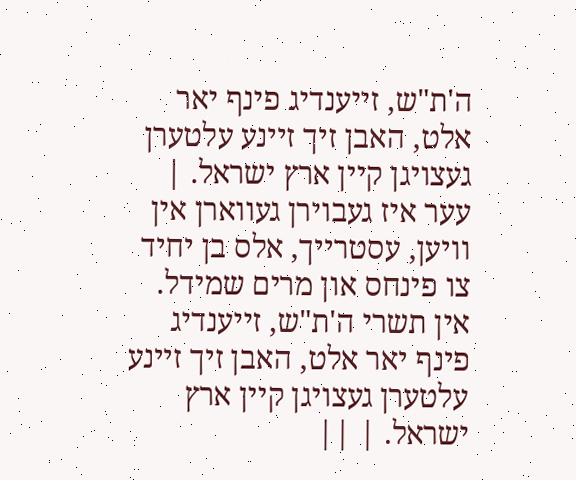ה'ת"ש, זייענדיג פינף יאר אלט, האבן זיך זיינע עלטערן געצויגן קיין ארץ ישראל. | עער איז געבוירן געווארן אין וויען, עסטרייך, אלס בן יחיד צו פינחס און מרים שמידל. אין תשרי ה'ת"ש, זייענדיג פינף יאר אלט, האבן זיך זיינע עלטערן געצויגן קיין ארץ ישראל. | ||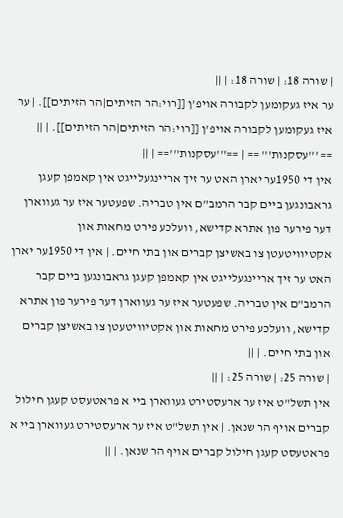| שורה 18: | שורה 18: | ||
ער איז געקומען לקבורה אויפ'ן [[רוי:הר הזיתים|הר הזיתים]]. | ער איז געקומען לקבורה אויפ'ן [[רוי:הר הזיתים|הר הזיתים]]. | ||
== '''עסקנות''' == | =='''עסקנות'''== | ||
אין די 1950ער יארן האט ער זיך אריינגעלייגט אין קאמפן קעגן גראבונגען ביים קבר הרמב"ם אין טבריה. שפעטער איז ער געווארן דער פירער פון אתרא קדישא, וועלכע פירט מחאות און אקטיוויטעטן צו באשיצן קברים און בתי חיים. | אין די 1950ער יארן האט ער זיך אריינגעלייגט אין קאמפן קעגן גראבונגען ביים קבר הרמב"ם אין טבריה. שפעטער איז ער געווארן דער פירער פון אתרא קדישא, וועלכע פירט מחאות און אקטיוויטעטן צו באשיצן קברים און בתי חיים. | ||
| שורה 25: | שורה 25: | ||
אין תשל"ט איז ער ארעסטירט געווארן ביי א פראטעסט קעגן חילול קברים אויף הר שנאן. | אין תשל"ט איז ער ארעסטירט געווארן ביי א פראטעסט קעגן חילול קברים אויף הר שנאן. | ||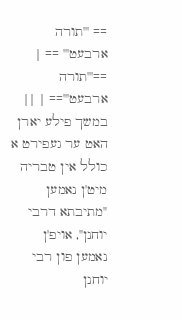== '''תורה ארבעט''' == | =='''תורה ארבעט'''== | ||
במשך פילע יארן האט ער געפירט א כולל אין טבריה מיט'ן נאמען "מתיבתא דרבי יוחנן", אויפ'ן נאמען פון רבי יוחנן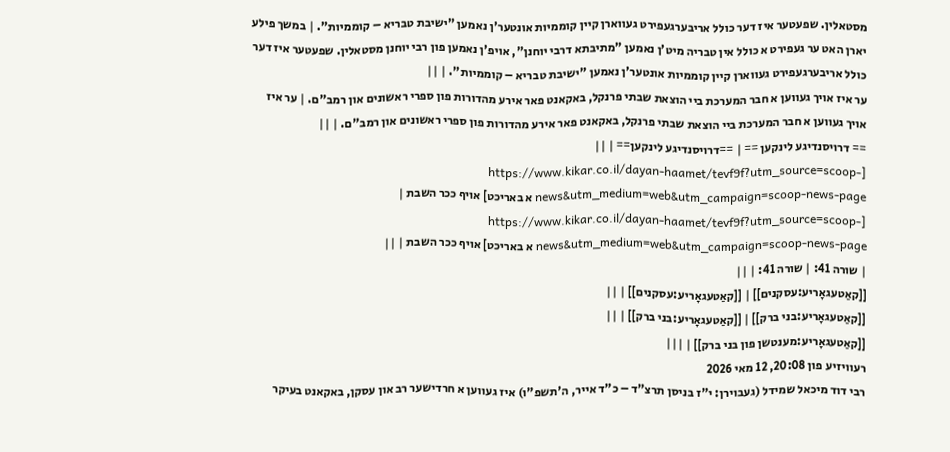מסטאלין. שפעטער איז דער כולל אריבערגעפירט געווארן קיין קוממיות אונטער'ן נאמען "ישיבת טבריא – קוממיות". | במשך פילע יארן האט ער געפירט א כולל אין טבריה מיט'ן נאמען "מתיבתא דרבי יוחנן", אויפ'ן נאמען פון רבי יוחנן מסטאלין. שפעטער איז דער כולל אריבערגעפירט געווארן קיין קוממיות אונטער'ן נאמען "ישיבת טבריא – קוממיות". | ||
ער איז אויך געווען א חבר המערכת ביי הוצאת שבתי פרנקל, באקאנט פאר אירע מהדורות פון ספרי ראשונים און רמב"ם. | ער איז אויך געווען א חבר המערכת ביי הוצאת שבתי פרנקל, באקאנט פאר אירע מהדורות פון ספרי ראשונים און רמב"ם. | ||
== דרויסנדיגע לינקען == | ==דרויסנדיגע לינקען== | ||
[https://www.kikar.co.il/dayan-haamet/tevf9f?utm_source=scoop-news&utm_medium=web&utm_campaign=scoop-news-page א באריכט] אויף ככר השבת | [https://www.kikar.co.il/dayan-haamet/tevf9f?utm_source=scoop-news&utm_medium=web&utm_campaign=scoop-news-page א באריכט] אויף ככר השבת | ||
| שורה 41: | שורה 41: | ||
[[קאַטעגאָריע:עסקנים]] | [[קאַטעגאָריע:עסקנים]] | ||
[[קאַטעגאָריע:בני ברק]] | [[קאַטעגאָריע:בני ברק]] | ||
[[קאַטעגאָריע:מענטשן פון בני ברק]] | |||
רעוויזיע פון 20:08, 12 מאי 2026
רבי דוד מיכאל שמידל (געבוירן: י"ז בניסן תרצ"ד – כ"ד אייר, ה'תשפ"ו) איז געווען א חרדישער רב און עסקן, באקאנט בעיקר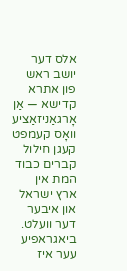אלס דער יושב ראש פון אתרא קדישא — אַן אָרגאַניזאַציע וואָס קעמפט קעגן חילול קברים כבוד המת אין ארץ ישראל און איבער דער וועלט.
ביאגראפיע
עער איז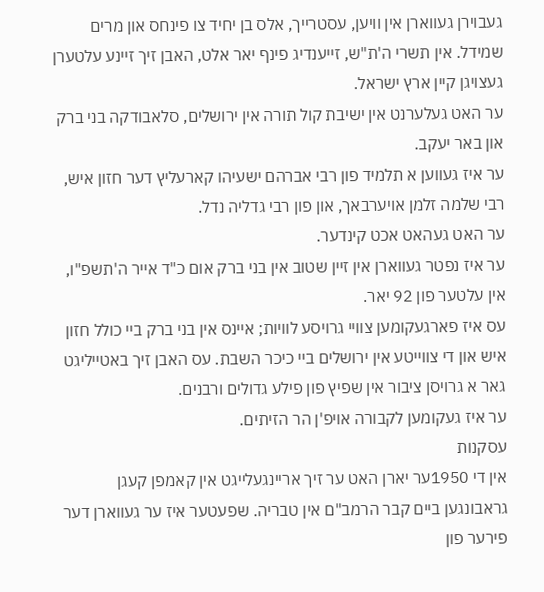געבוירן געווארן אין וויען, עסטרייך, אלס בן יחיד צו פינחס און מרים שמידל. אין תשרי ה'ת"ש, זייענדיג פינף יאר אלט, האבן זיך זיינע עלטערן געצויגן קיין ארץ ישראל.
ער האט געלערנט אין ישיבת קול תורה אין ירושלים, סלאבודקה בני ברק און באר יעקב.
ער איז געווען א תלמיד פון רבי אברהם ישעיהו קארעליץ דער חזון איש, רבי שלמה זלמן אויערבאך, און פון רבי גדליה נדל.
ער האט געהאט אכט קינדער.
ער איז נפטר געווארן אין זיין שטוב אין בני ברק אום כ"ד אייר ה'תשפ"ו, אין עלטער פון 92 יאר.
עס איז פארגעקומען צוויי גרויסע לוויות; איינס אין בני ברק ביי כולל חזון איש און די צווייטע אין ירושלים ביי כיכר השבת. עס האבן זיך באטייליגט גאר א גרויסן ציבור אין שפיץ פון פילע גדולים ורבנים.
ער איז געקומען לקבורה אויפ'ן הר הזיתים.
עסקנות
אין די 1950ער יארן האט ער זיך אריינגעלייגט אין קאמפן קעגן גראבונגען ביים קבר הרמב"ם אין טבריה. שפעטער איז ער געווארן דער פירער פון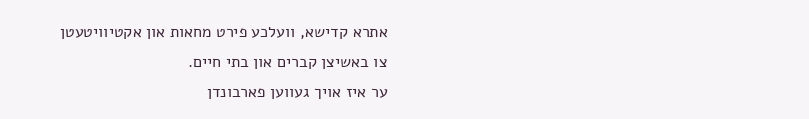אתרא קדישא, וועלכע פירט מחאות און אקטיוויטעטן צו באשיצן קברים און בתי חיים.
ער איז אויך געווען פארבונדן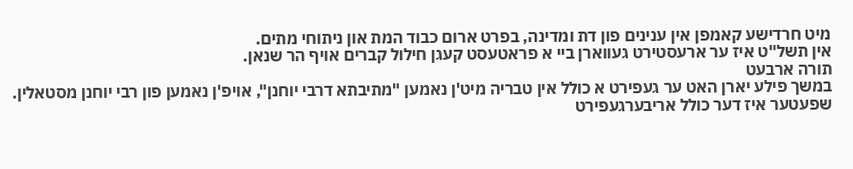מיט חרדישע קאמפן אין ענינים פון דת ומדינה, בפרט ארום כבוד המת און ניתוחי מתים.
אין תשל"ט איז ער ארעסטירט געווארן ביי א פראטעסט קעגן חילול קברים אויף הר שנאן.
תורה ארבעט
במשך פילע יארן האט ער געפירט א כולל אין טבריה מיט'ן נאמען "מתיבתא דרבי יוחנן", אויפ'ן נאמען פון רבי יוחנן מסטאלין. שפעטער איז דער כולל אריבערגעפירט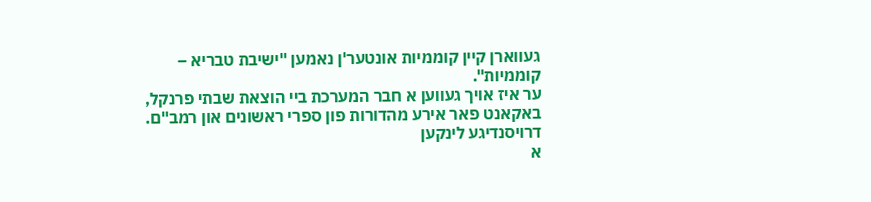געווארן קיין קוממיות אונטער'ן נאמען "ישיבת טבריא – קוממיות".
ער איז אויך געווען א חבר המערכת ביי הוצאת שבתי פרנקל, באקאנט פאר אירע מהדורות פון ספרי ראשונים און רמב"ם.
דרויסנדיגע לינקען
א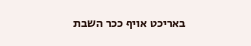באריכט אויף ככר השבת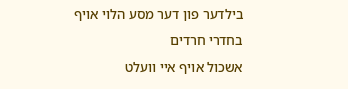בילדער פון דער מסע הלוי אויף בחדרי חרדים
אשכול אויף איי וועלט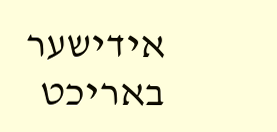אידישער באריכט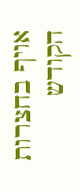אויף בחצרות הקודש